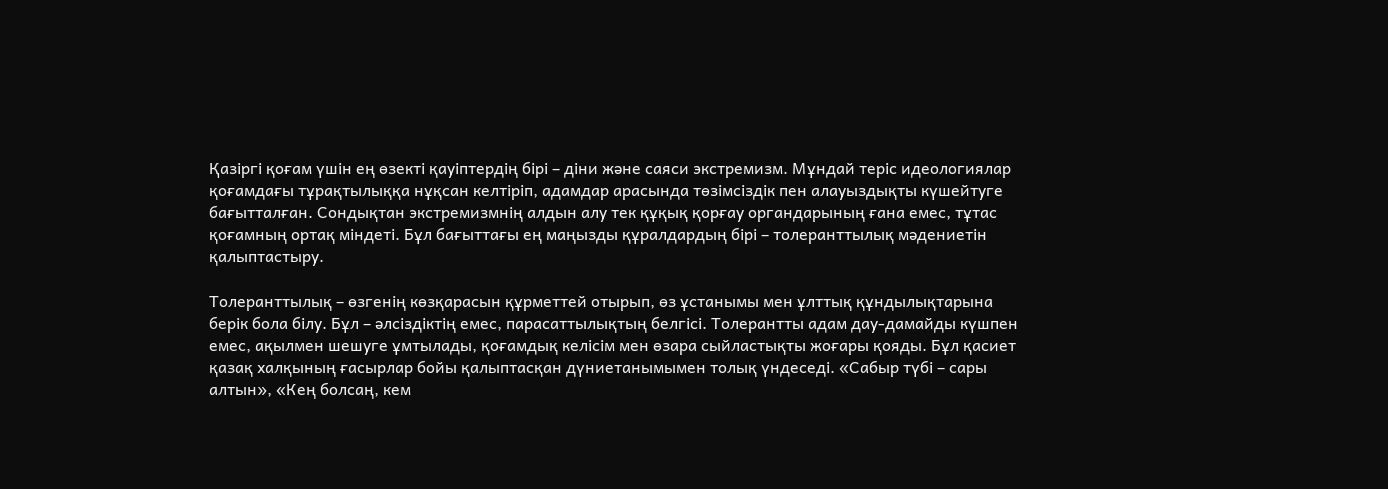Қазіргі қоғам үшін ең өзекті қауіптердің бірі – діни және саяси экстремизм. Мұндай теріс идеологиялар қоғамдағы тұрақтылыққа нұқсан келтіріп, адамдар арасында төзімсіздік пен алауыздықты күшейтуге бағытталған. Сондықтан экстремизмнің алдын алу тек құқық қорғау органдарының ғана емес, тұтас қоғамның ортақ міндеті. Бұл бағыттағы ең маңызды құралдардың бірі – толеранттылық мәдениетін қалыптастыру.

Толеранттылық – өзгенің көзқарасын құрметтей отырып, өз ұстанымы мен ұлттық құндылықтарына берік бола білу. Бұл – әлсіздіктің емес, парасаттылықтың белгісі. Толерантты адам дау-дамайды күшпен емес, ақылмен шешуге ұмтылады, қоғамдық келісім мен өзара сыйластықты жоғары қояды. Бұл қасиет қазақ халқының ғасырлар бойы қалыптасқан дүниетанымымен толық үндеседі. «Сабыр түбі – сары алтын», «Кең болсаң, кем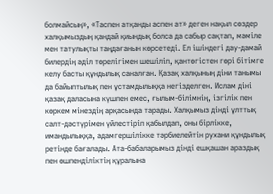болмайсың», «Таспен атқанды аспен ат» деген нақыл сөздер халқымыздың қандай қиындық болса да сабыр сақтап, мәміле мен татулықты таңдағанын көрсетеді. Ел ішіндегі дау-дамай билердің әділ төрелігімен шешіліп, қантөгістен гөрі бітімге келу басты құндылық саналған. Қазақ халқының діни танымы да байыптылық пен ұстамдылыққа негізделген. Ислам діні қазақ даласына күшпен емес, ғылым-білімнің, ізгілік пен көркем мінездің арқасында тарады. Халқымыз дінді ұлттық салт-дәстүрімен үйлестіріп қабылдап, оны бірлікке, имандылыққа, адамгершілікке тәрбиелейтін рухани құндылық ретінде бағалады. Ата-бабаларымыз дінді ешқашан араздық пен өшпенділіктің құралына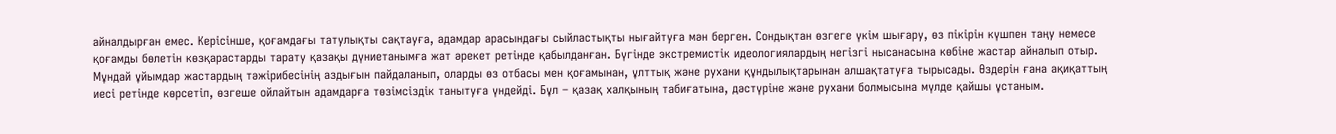айналдырған емес. Керісінше, қоғамдағы татулықты сақтауға, адамдар арасындағы сыйластықты нығайтуға мән берген. Сондықтан өзгеге үкім шығару, өз пікірін күшпен таңу немесе қоғамды бөлетін көзқарастарды тарату қазақы дүниетанымға жат әрекет ретінде қабылданған. Бүгінде экстремистік идеологиялардың негізгі нысанасына көбіне жастар айналып отыр. Мұндай ұйымдар жастардың тәжірибесінің аздығын пайдаланып, оларды өз отбасы мен қоғамынан, ұлттық және рухани құндылықтарынан алшақтатуға тырысады. Өздерін ғана ақиқаттың иесі ретінде көрсетіп, өзгеше ойлайтын адамдарға төзімсіздік танытуға үндейді. Бұл – қазақ халқының табиғатына, дәстүріне және рухани болмысына мүлде қайшы ұстаным.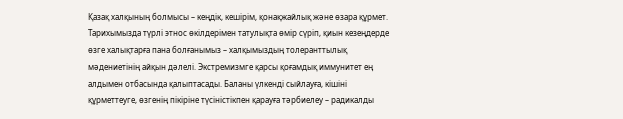Қазақ халқының болмысы – кеңдік, кешірім, қонақжайлық және өзара құрмет. Тарихымызда түрлі этнос өкілдерімен татулықта өмір сүріп, қиын кезеңдерде өзге халықтарға пана болғанымыз – халқымыздың толеранттылық мәдениетінің айқын дәлелі. Экстремизмге қарсы қоғамдық иммунитет ең алдымен отбасында қалыптасады. Баланы үлкенді сыйлауға, кішіні құрметтеуге, өзгенің пікіріне түсіністікпен қарауға тәрбиелеу – радикалды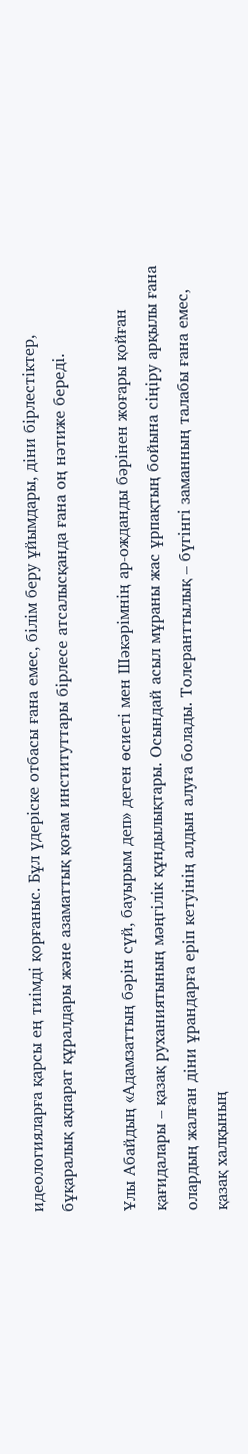идеологияларға қарсы ең тиімді қорғаныс. Бұл үдеріске отбасы ғана емес, білім беру ұйымдары, діни бірлестіктер, бұқаралық ақпарат құралдары және азаматтық қоғам институттары бірлесе атсалысқанда ғана оң нәтиже береді.

Ұлы Абайдың «Адамзаттың бәрін сүй, бауырым деп» деген өсиеті мен Шәкәрімнің ар-ожданды бәрінен жоғары қойған қағидалары – қазақ руханиятының мәңгілік құндылықтары. Осындай асыл мұраны жас ұрпақтың бойына сіңіру арқылы ғана олардың жалған діни ұрандарға еріп кетуінің алдын алуға болады. Толеранттылық – бүгінгі заманның талабы ғана емес, қазақ халқының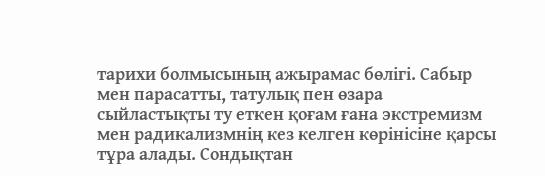тарихи болмысының ажырамас бөлігі. Сабыр мен парасатты, татулық пен өзара сыйластықты ту еткен қоғам ғана экстремизм мен радикализмнің кез келген көрінісіне қарсы тұра алады. Сондықтан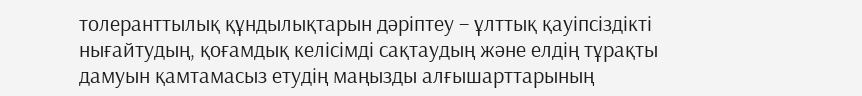толеранттылық құндылықтарын дәріптеу – ұлттық қауіпсіздікті нығайтудың, қоғамдық келісімді сақтаудың және елдің тұрақты дамуын қамтамасыз етудің маңызды алғышарттарының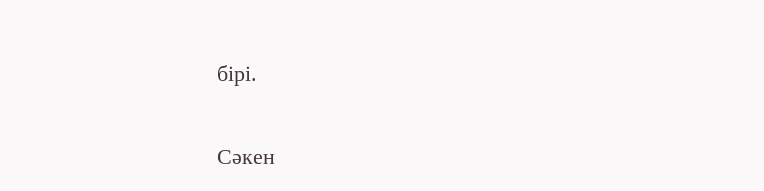бірі.

Сәкен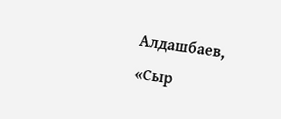Алдашбаев,
«Сыр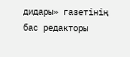дидары» газетінің бас редакторы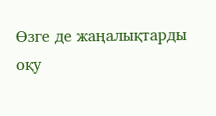Өзге де жаңалықтарды оқу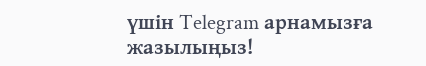үшін Telegram арнамызға жазылыңыз!